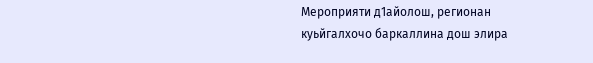Мероприяти д1айолош, регионан куьйгалхочо баркаллина дош элира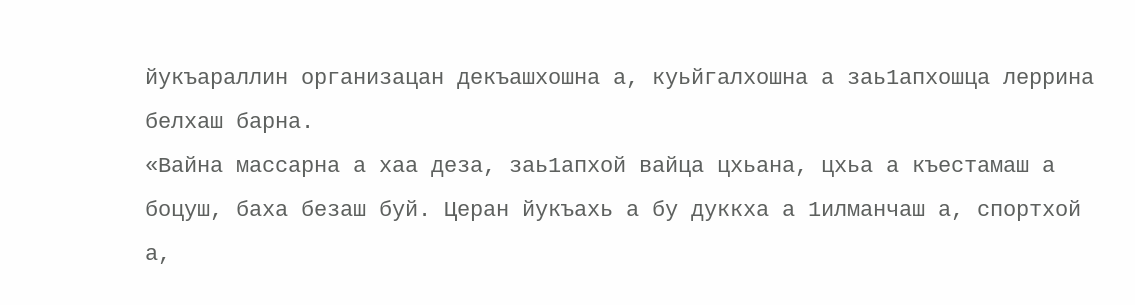йукъараллин организацан декъашхошна а, куьйгалхошна а заь1апхошца леррина белхаш барна.
«Вайна массарна а хаа деза, заь1апхой вайца цхьана, цхьа а къестамаш а боцуш, баха безаш буй. Церан йукъахь а бу дуккха а 1илманчаш а, спортхой а,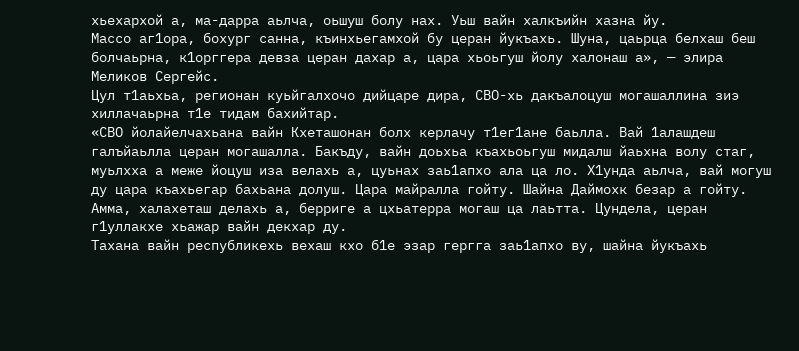хьехархой а, ма-дарра аьлча, оьшуш болу нах. Уьш вайн халкъийн хазна йу.
Массо аг1ора, бохург санна, къинхьегамхой бу церан йукъахь. Шуна, цаьрца белхаш беш болчаьрна, к1орггера девза церан дахар а, цара хьоьгуш йолу халонаш а», — элира Меликов Сергейс.
Цул т1аьхьа, регионан куьйгалхочо дийцаре дира, СВО-хь дакъалоцуш могашаллина зиэ хиллачаьрна т1е тидам бахийтар.
«СВО йолайелчахьана вайн Кхеташонан болх керлачу т1ег1ане баьлла. Вай 1алашдеш галъйаьлла церан могашалла. Бакъду, вайн доьхьа къахьоьгуш мидалш йаьхна волу стаг, муьлхха а меже йоцуш иза велахь а, цуьнах заь1апхо ала ца ло. Х1унда аьлча, вай могуш ду цара къахьегар бахьана долуш. Цара майралла гойту. Шайна Даймохк безар а гойту. Амма, халахеташ делахь а, берриге а цхьатерра могаш ца лаьтта. Цундела, церан г1уллакхе хьажар вайн декхар ду.
Тахана вайн республикехь вехаш кхо б1е эзар гергга заь1апхо ву, шайна йукъахь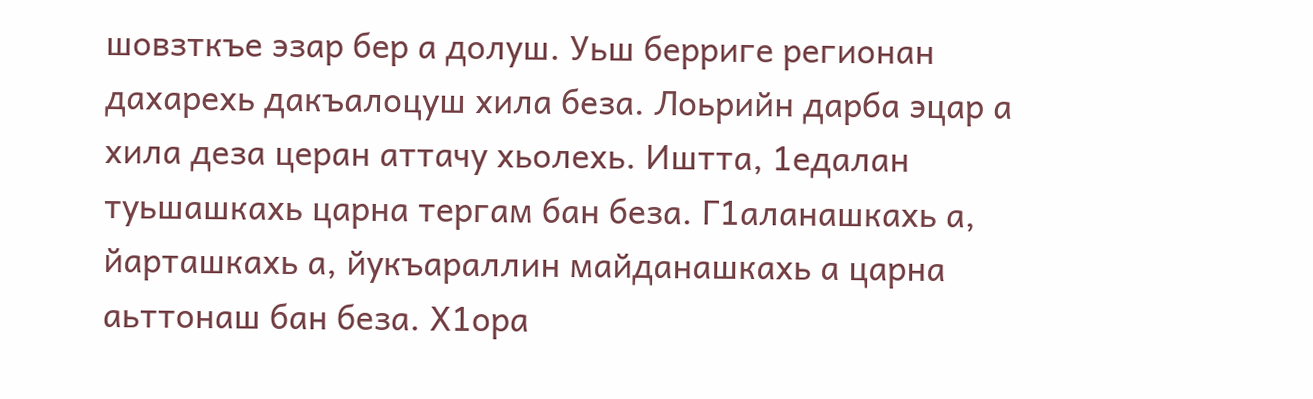шовзткъе эзар бер а долуш. Уьш берриге регионан дахарехь дакъалоцуш хила беза. Лоьрийн дарба эцар а хила деза церан аттачу хьолехь. Иштта, 1едалан туьшашкахь царна тергам бан беза. Г1аланашкахь а, йарташкахь а, йукъараллин майданашкахь а царна аьттонаш бан беза. Х1ора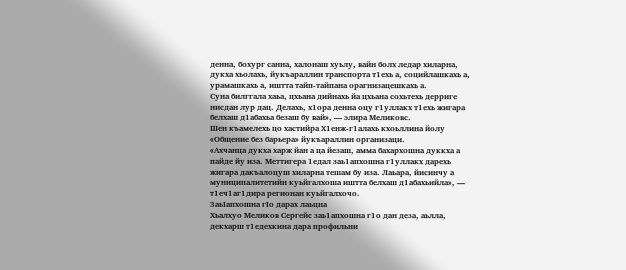денна, бохург санна, халонаш хуьлу, вайн болх ледар хиларна, дукха хьолахь, йукъараллин транспорта т1ехь а, социйлашкахь а, урамашкахь а, иштта тайп-тайпана орагнизацешкахь а.
Суна билггала хаьа, цхьана дийнахь йа цхьана сохьтехь дерриге нисдан лур дац. Делахь, х1ора денна оцу г1уллакх т1ехь жигара белхаш д1абахьа безаш бу вай», — элира Меликовс.
Шен къамелехь цо хастийра Х1енж-г1алахь кхоьллина йолу «Общение без барьера» йукъараллин организаци.
«Ахчанца дукха харж йан а ца йезаш, амма бахархошна дуккха а пайде йу иза. Меттигера 1едал заь1апхошна г1уллакх дарехь жигара дакъалоцуш хиларна тешам бу иза. Лаьара, йисинчу а муниципалитетийн куьйгалхоша иштта белхаш д1абахьийла», — т1еч1аг1дира регионан куьйгалхочо.
ЗаьIапхошна гIо дарах лаьцна
Хьалхуо Меликов Сергейс заь1апхошна г1о дан деза, аьлла, декхарш т1едехкина дара профильни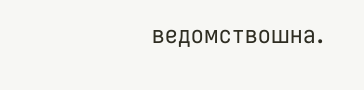ведомствошна.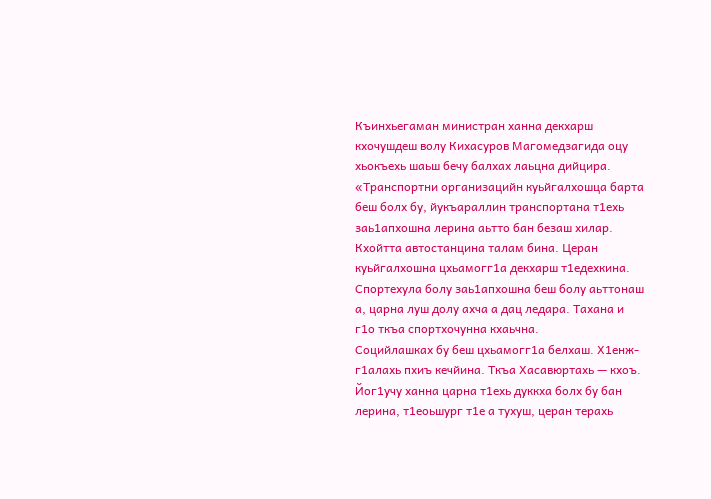Къинхьегаман министран ханна декхарш кхочушдеш волу Кихасуров Магомедзагида оцу хьокъехь шаьш бечу балхах лаьцна дийцира.
«Транспортни организацийн куьйгалхошца барта беш болх бу, йукъараллин транспортана т1ехь заь1апхошна лерина аьтто бан безаш хилар. Кхойтта автостанцина талам бина. Церан куьйгалхошна цхьамогг1а декхарш т1едехкина.
Спортехула болу заь1апхошна беш болу аьттонаш а, царна луш долу ахча а дац ледара. Тахана и г1о ткъа спортхочунна кхаьчна.
Социйлашках бу беш цхьамогг1а белхаш. Х1енж-г1алахь пхиъ кечйина. Ткъа Хасавюртахь — кхоъ. Йог1учу ханна царна т1ехь дуккха болх бу бан лерина, т1еоьшург т1е а тухуш, церан терахь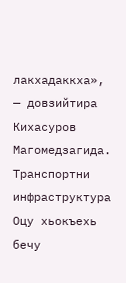лакхадаккха», — довзийтира Кихасуров Магомедзагида.
Транспортни
инфраструктура
Оцу хьокъехь бечу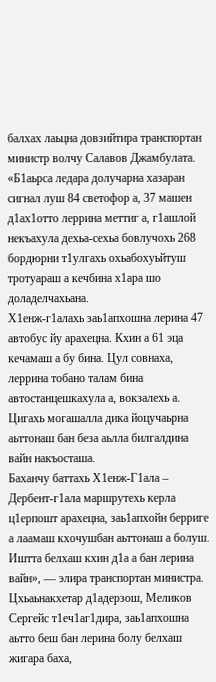балхах лаьцна довзийтира транспортан министр волчу Салавов Джамбулата.
«Б1аьрса ледара долучарна хазаран сигнал луш 84 светофор а, 37 машен д1ах1отто леррина меттиг а, г1ашлой некъахула дехьа-сехьа бовлучохь 268 бордюрни т1улгахь охьабохуьйтуш тротуараш а кечбина х1ара шо доладелчахьана.
Х1енж-г1алахь заь1апхошна лерина 47 автобус йу арахецна. Кхин а 61 эца кечамаш а бу бина. Цул совнаха, леррина тобано талам бина автостанцешкахула а, вокзалехь а. Цигахь могашалла дика йоцучаьрна аьттонаш бан беза аьлла билгалдина вайн накъосташа.
Баханчу баттахь Х1енж-Г1ала – Дербент-г1ала маршрутехь керла ц1ерпошт арахецна, заь1апхойн берриге а лаамаш кхочушбан аьттонаш а болуш. Иштта белхаш кхин д1а а бан лерина вайн», — элира транспортан министра.
Цхьаьнакхетар д1адерзош, Меликов Сергейс т1еч1аг1дира, заь1апхошна аьтто беш бан лерина болу белхаш жигара баха,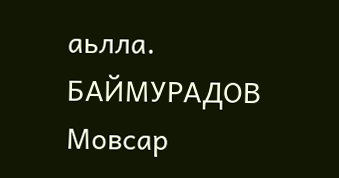аьлла.
БАЙМУРАДОВ Мовсар